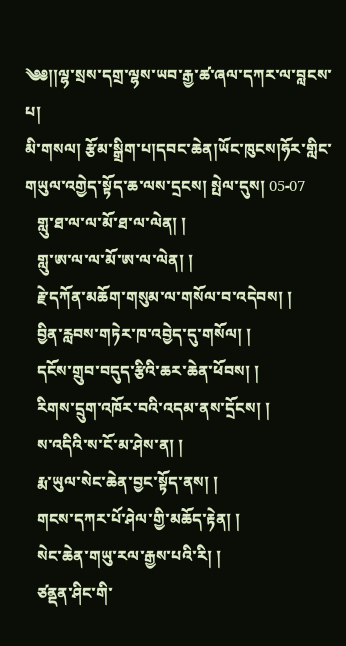༄༅།།ལྷ་སྲས་དགྲ་ལྷས་ཡབ་རྒྱ་ཚ་ཞལ་དཀར་ལ་བླངས་པ།
མི་གསལ། རྩོམ་སྒྲིག་པ།དབང་ཆེན།ཡོང་ཁུངས།ཧོར་གླིང་གཡུལ་འགྱེད་སྟོད་ཆ་ལས་དྲངས། སྤེལ་དུས། 05-07
   གླུ་ཐ་ལ་ལ་མོ་ཐ་ལ་ལེན། །
   གླུ་ཨ་ལ་ལ་མོ་ཨ་ལ་ལེན། །
   རྗེ་དཀོན་མཆོག་གསུམ་ལ་གསོལ་བ་འདེབས། །
   བྱིན་རླབས་གཏེར་ཁ་འབྱེད་དུ་གསོལ། །
   དངོས་གྲུབ་བདུད་རྩིའི་ཆར་ཆེན་ཕོབས། །
   རིགས་དྲུག་འཁོར་བའི་འདམ་ནས་དྲོངས། །
   ས་འདིའི་ས་ངོ་མ་ཤེས་ན། །
   རྨ་ཡུལ་སེང་ཆེན་བྱང་སྟོད་ནས། །
   གངས་དཀར་པོ་ཤེལ་གྱི་མཆོད་རྟེན། །
   སེང་ཆེན་གཡུ་རལ་རྒྱས་པའི་རི། །
   ཙནྡན་ཤིང་གི་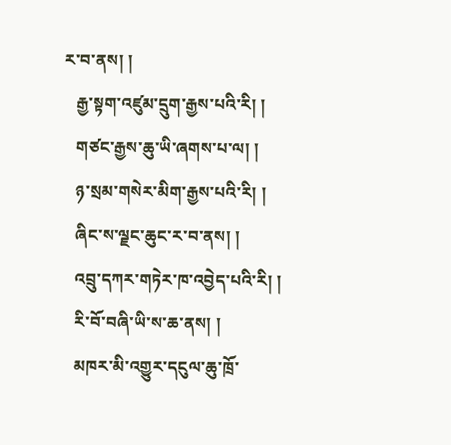ར་བ་ནས། །
   རྒྱ་སྟག་འཛུམ་དྲུག་རྒྱས་པའི་རི། །
   གཙང་རྒྱས་ཆུ་ཡི་ཞགས་པ་ལ། །
   ཉ་སྲམ་གསེར་མིག་རྒྱས་པའི་རི། །
   ཞིང་ས་ལྗང་ཆུང་ར་བ་ནས། །
   འབྲུ་དཀར་གཏེར་ཁ་འབྱེད་པའི་རི། །
   རི་བོ་བཞི་ཡི་ས་ཆ་ནས། །
   མཁར་མི་འགྱུར་དངུལ་ཆུ་ཁྲོ་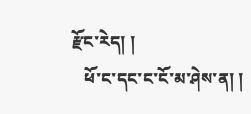རྫོང་རེད། །
   ཕོ་ང་དང་ང་ངོ་མ་ཤེས་ན། །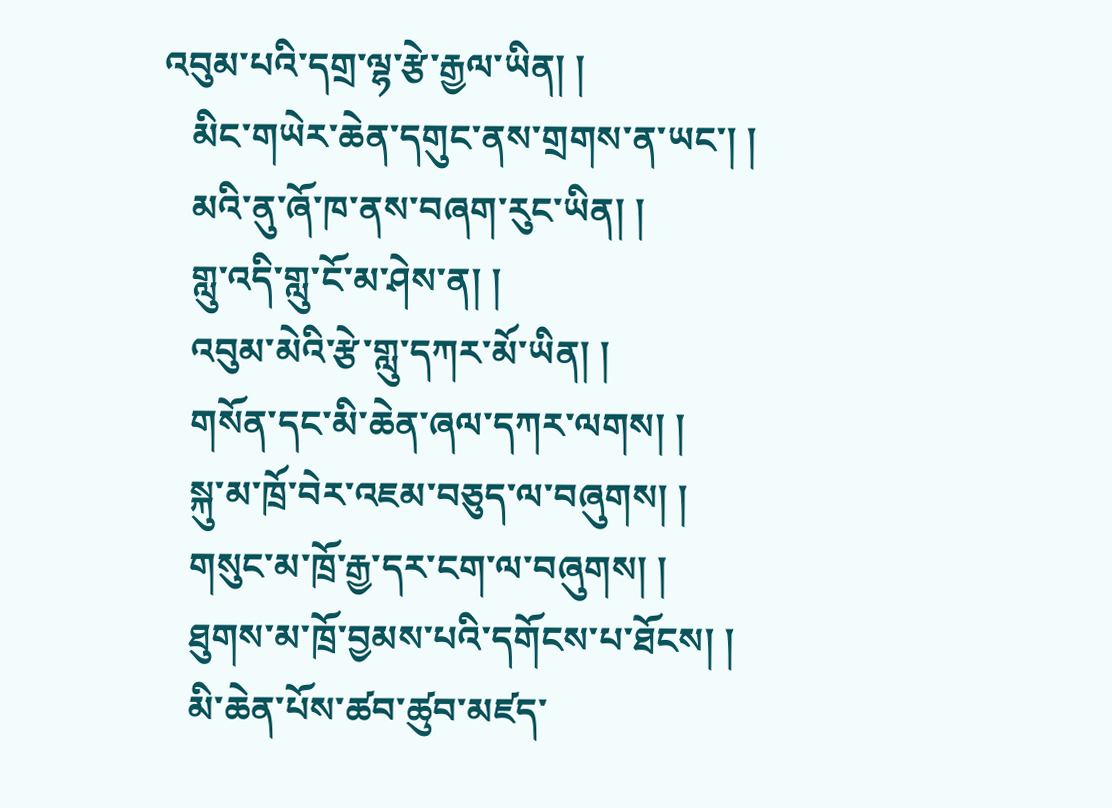འབུམ་པའི་དགྲ་ལྷ་རྩེ་རྒྱལ་ཡིན། །
   མིང་གཡེར་ཆེན་དགུང་ནས་གྲགས་ན་ཡང་། །
   མའི་ནུ་ཞོ་ཁ་ནས་བཞག་རུང་ཡིན། །
   གླུ་འདི་གླུ་ངོ་མ་ཤེས་ན། །
   འབུམ་མེའི་རྩེ་གླུ་དཀར་མོ་ཡིན། །
   གསོན་དང་མི་ཆེན་ཞལ་དཀར་ལགས། །
   སྐུ་མ་ཁྲོ་བེར་འཇམ་བཅུད་ལ་བཞུགས། །
   གསུང་མ་ཁྲོ་རྒྱ་དར་ངག་ལ་བཞུགས། །
   ཐུགས་མ་ཁྲོ་བྱམས་པའི་དགོངས་པ་ཐོངས། །
   མི་ཆེན་པོས་ཚབ་ཚུབ་མཛད་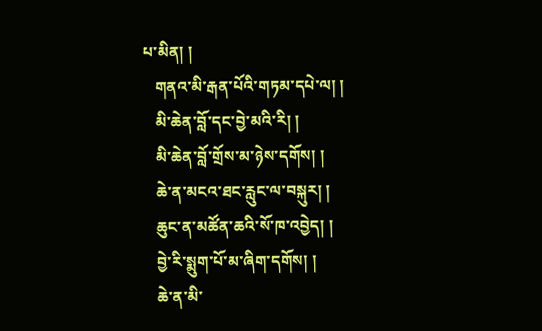པ་མིན། །
   གནའ་མི་རྒན་པོའི་གཏམ་དཔེ་ལ། །
   མི་ཆེན་བློ་དང་བྱེ་མའི་རི། །
   མི་ཆེན་བློ་གྲོས་མ་ཉེས་དགོས། །
   ཆེ་ན་མངའ་ཐང་རླུང་ལ་བསྐུར། །
   ཆུང་ན་མཚོན་ཆའི་སོ་ཁ་འབྱེད། །
   བྱེ་རི་སྨུག་པོ་མ་ཞིག་དགོས། །
   ཆེ་ན་མི་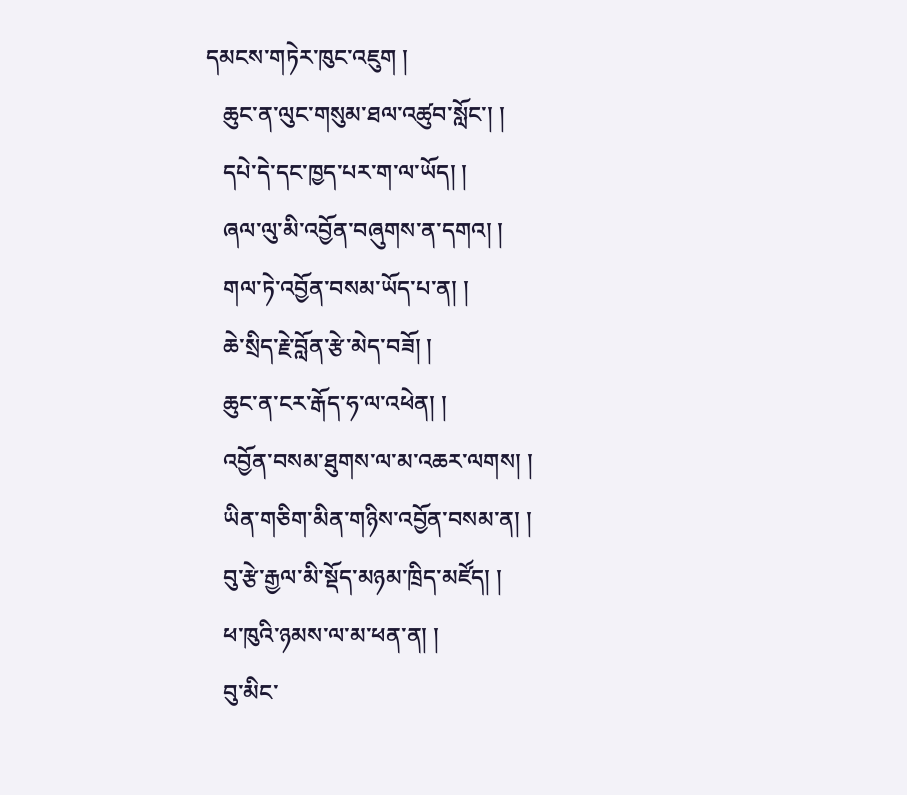དམངས་གཏེར་ཁུང་འཇུག །
   ཆུང་ན་ལུང་གསུམ་ཐལ་འཚུབ་སློང་། །
   དཔེ་དེ་དང་ཁྱད་པར་ག་ལ་ཡོད། །
   ཞལ་ལུ་མི་འབྱོན་བཞུགས་ན་དགའ། །
   གལ་ཏེ་འབྱོན་བསམ་ཡོད་པ་ན། །
   ཆེ་སྲིད་རྗེ་བློན་རྩེ་མེད་བཟོ། །
   ཆུང་ན་ངར་རྒོད་ཧ་ལ་འཕེན། །
   འབྱོན་བསམ་ཐུགས་ལ་མ་འཆར་ལགས། །
   ཡིན་གཅིག་མིན་གཉིས་འབྱོན་བསམ་ན། །
   བུ་རྩེ་རྒྱལ་མི་སྡོད་མཉམ་ཁྲིད་མཛོད། །
   ཕ་ཁུའི་ཉམས་ལ་མ་ཕན་ན། །
   བུ་མིང་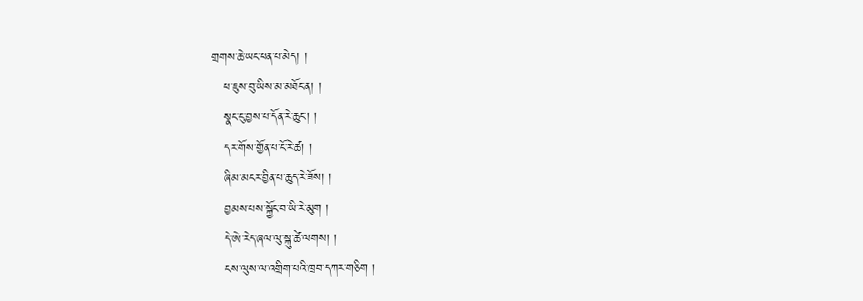གྲགས་ཆེ་ཡང་ཕན་པ་མེད། །
   ཕ་ཇུས་བུ་ཡིས་མ་མཐོང་ན། །
   སྣང་ངུ་བྱས་པ་དོན་རེ་ཆུང་། །
   དར་གོས་གྱོན་པ་ངོ་རེ་ཚ། །
   ཞིམ་མངར་བྱིན་པ་ཆུད་རེ་ཟོས། །
   བྱམས་པས་སྐྱོང་བ་ཡི་རེ་མུག །
   དེ་ཨེ་རེད་ཞལ་ལུ་སྐུ་ཚེ་ལགས། །
   ངས་ལུས་ལ་འགྲིག་པའི་ཁྲབ་དཀར་གཅིག །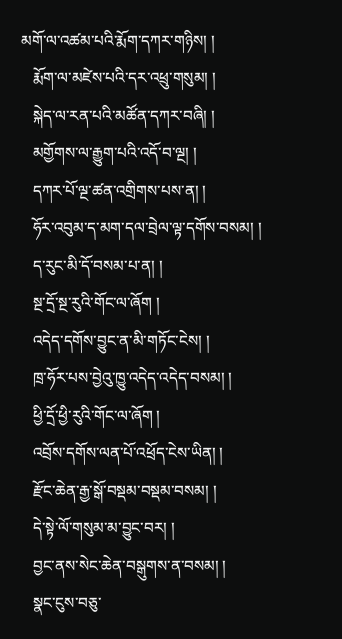མགོ་ལ་འཚམ་པའི་རྨོག་དཀར་གཉིས། །
   རྨོག་ལ་མཛེས་པའི་དར་འཕྲུ་གསུམ། །
   སྐེད་ལ་རན་པའི་མཚོན་དཀར་བཞི། །
   མགྱོགས་ལ་རྒྱུག་པའི་འདོ་བ་ལྔ། །
   དཀར་པོ་ལྔ་ཚན་འགྲིགས་པས་ན། །
   ཧོར་འབུམ་ད་མག་དལ་བྲེལ་ལྟ་དགོས་བསམ། །
   ད་རུང་མི་དོ་བསམ་པ་ན། །
   སྔ་དྲོ་སྔ་རུའི་གོང་ལ་ཞོག །
   འདེད་དགོས་བྱུང་ན་མི་གཏོང་ངེས། །
   ཁྲ་ཧོར་པས་བྱེའུ་ཁྱུ་འདེད་འདེད་བསམ། །
   ཕྱི་དྲོ་ཕྱི་རུའི་གོང་ལ་ཞོག །
   འབྲོས་དགོས་ལན་པོ་འཕྲོད་ངེས་ཡིན། །
   རྫོང་ཆེན་རྒྱ་སྒོ་བསྡམ་བསྡམ་བསམ། །
   དེ་སྟེ་ལོ་གསུམ་མ་བྱུང་བར། །
   བྱང་ནས་སེང་ཆེན་བསྒུགས་ན་བསམ། །
   སྣང་ངུས་བཅུ་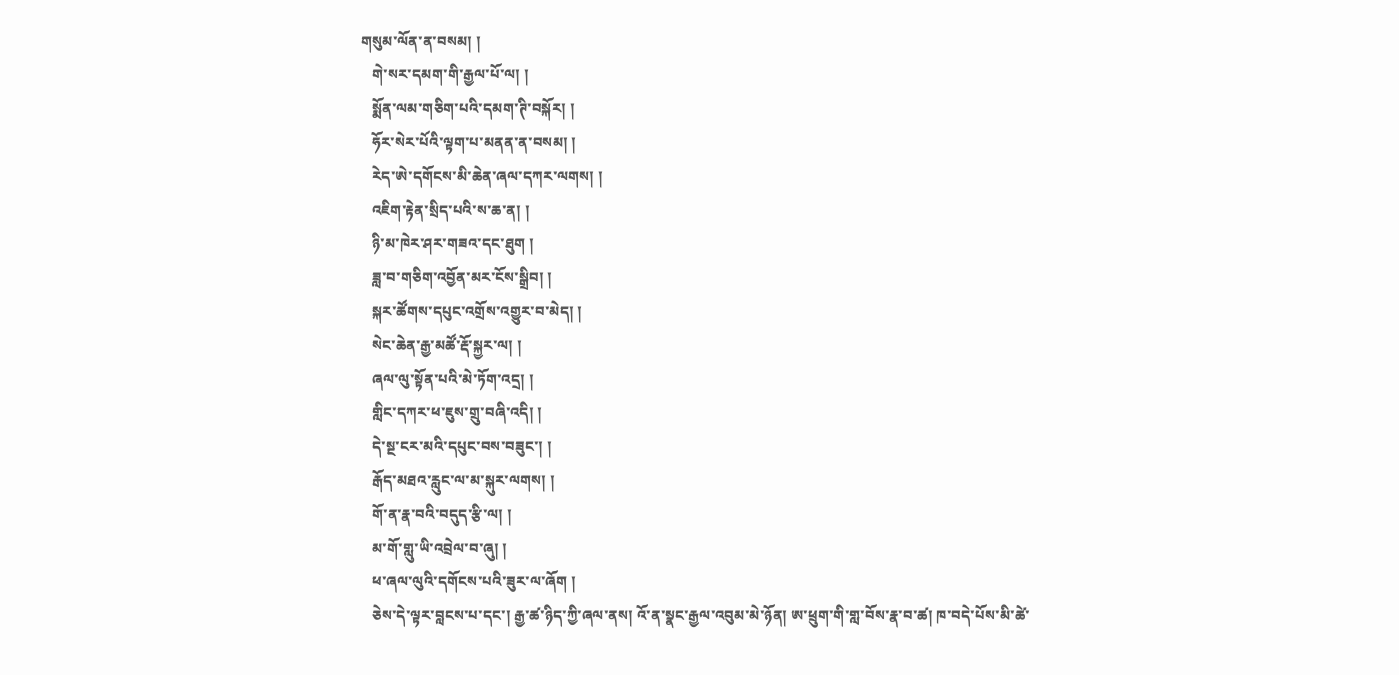གསུམ་ལོན་ན་བསམ། །
   གེ་སར་དམག་གི་རྒྱལ་པོ་ལ། །
   སྨོན་ལམ་གཅིག་པའི་དམག་ཊི་བསྐོར། །
   ཧོར་སེར་པོའི་ལྟག་པ་མནན་ན་བསམ། །
   རེད་ཨེ་དགོངས་མི་ཆེན་ཞལ་དཀར་ལགས། །
   འཇིག་རྟེན་སྲིད་པའི་ས་ཆ་ན། །
   ཉི་མ་ཁེར་ཤར་གཟའ་དང་ཐུག །
   ཟླ་བ་གཅིག་འབྱོན་མར་ངོས་སྒྲིབ། །
   སྐར་ཚོགས་དཔུང་འགྲོས་འགྱུར་བ་མེད། །
   སེང་ཆེན་རྒྱ་མཚོ་རྡོ་སྐྱར་ལ། །
   ཞལ་ལུ་སྟོན་པའི་མེ་ཏོག་འདྲ། །
   གླིང་དཀར་ཕ་ཇུས་གྲུ་བཞི་འདི། །
   དེ་སྔ་ངར་མའི་དཔུང་བས་བཟུང་། །
   རྒོད་མཐའ་རླུང་ལ་མ་སྐུར་ལགས། །
   གོ་ན་རྣ་བའི་བདུད་རྩི་ལ། །
   མ་གོ་གླུ་ཡི་འབྲེལ་བ་ཞུ། །
   ཕ་ཞལ་ལུའི་དགོངས་པའི་ཟུར་ལ་ཞོག །
   ཅེས་དེ་ལྟར་བླངས་པ་དང་། རྒྱ་ཚ་ཉིད་ཀྱི་ཞལ་ནས། འོ་ན་སྣང་རྒྱལ་འབུམ་མེ་ཉོན། ཨ་ཕྲུག་གི་གླ་བོས་རྣ་བ་ཚ། ཁ་བདེ་པོས་མི་ཚེ་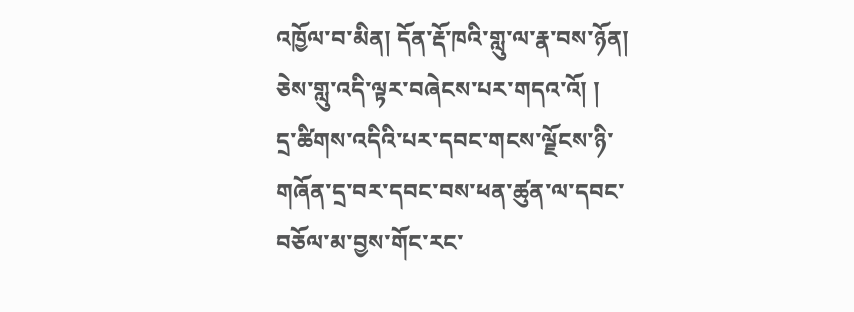འཁྱོལ་བ་མིན། དོན་རྡོ་ཁའི་གླུ་ལ་རྣ་བས་ཉོན། ཅེས་གླུ་འདི་ལྟར་བཞེངས་པར་གདའ་འོ། །
དྲ་ཚིགས་འདིའི་པར་དབང་གངས་ལྗོངས་ཉི་གཞོན་དྲ་བར་དབང་བས་ཕན་ཚུན་ལ་དབང་བཅོལ་མ་བྱས་གོང་རང་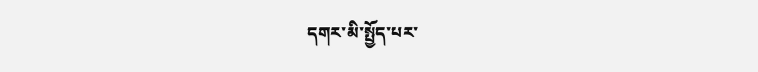དགར་མི་སྤྱོད་པར་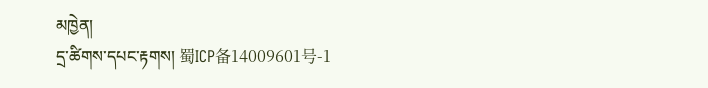མཁྱེན།
དྲ་ཚིགས་དཔང་རྟགས། 蜀ICP备14009601号-1